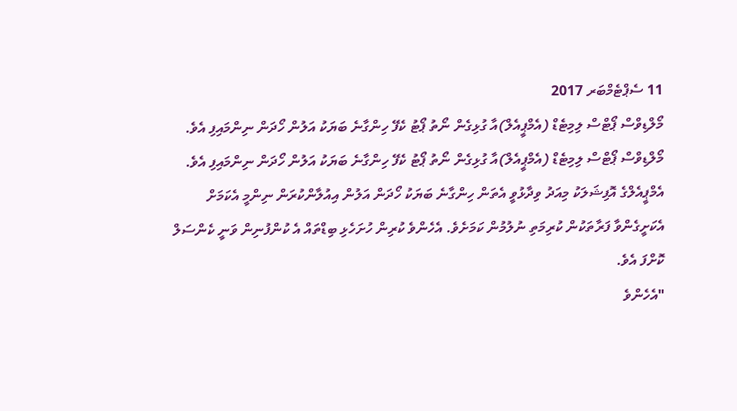11 ސެޕްޓެމްބަރ 2017
މޯލްޑިވްސް ޕޯޓްސް ލިމިޓެޑް (އެމްޕީއެލް)އާ ގުޅިގެން ނޯތު ޕޯޓު ކެފޭ ހިންގާނެ ބަޔަކު އަލުން ހޯދަން ނިންމައިފި އެވެ.
މޯލްޑިވްސް ޕޯޓްސް ލިމިޓެޑް (އެމްޕީއެލް)އާ ގުޅިގެން ނޯތު ޕޯޓު ކެފޭ ހިންގާނެ ބަޔަކު އަލުން ހޯދަން ނިންމައިފި އެވެ.
އެމްޕީއެލްގެ އޮފިޝަލަކު މިއަދު ވިދާޅުވީ އެތަން ހިންގާނެ ބަޔަކު ހޯދަން އަލުން އިއުލާންކުރަން ނިންމީ އެކަމަށް އެކަށީގެންވާ ފަރާތަކުން ކުރިމަތި ނުލުމުން ކަމަށެވެ. އެހެންވެ ކުރިން ހުށަހެޅި ބިޑްތައް އެ ކުންފުނިން ވަނީ ކެންސަލް ކޮށްފަ އެވެ.
"އެހެންވެ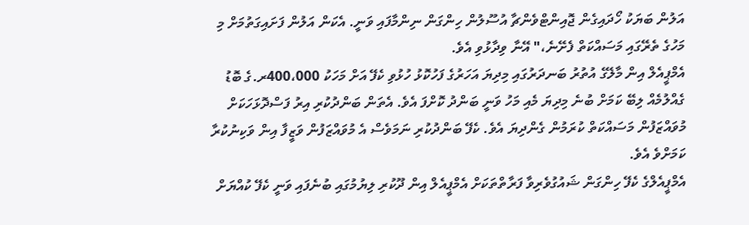އަލުން ބަޔަކު ހޯދައިގެން ޖޮއިންޓްވެންޗާ އުސޫލުން ހިންގަން ނިންމާފައި ވަނީ. އެކަން އަލުން ފަށައިގަތުމަށް މި މަހުގެ ތެރޭގައި މަސައްކަތް ފެށޭނެ،" އޭނާ ވިދާޅުވި އެވެ.
އެމްޕީއެލް އިން މާލޭގެ އުތުރު ބަނދަރުގައި މިދިޔަ އަހަރުގެ ފަހުކޮޅު ހުޅުވި ކެފޭ އަށް މަހަކު 400،000ރ.ގެ ބޮޑު ގެއްލުމެއް ލިބޭ ކަމަށް ބުނެ މިދިޔަ މެއި މަހު ވަނީ ބަންދު ކޮށްފަ އެވެ. އެތަން ބަންދުކުރި އިރު ފަސްދޮޅަހަކަށް މުވައްޒަފުން މަސައްކަތް ކުރަމުން ގެންދިޔަ އެވެ. ކެފޭ ބަންދުކުރި ނަމަވެސް އެ މުވައްޒަފުން ވަޒީފާ އިން ވަކިނުކުރާ ކަމަށްވެ އެވެ.
އެމްޕީއެލްގެ ކެފޭ ހިންގަން ޝައުގުވެރިވާ ފަރާތްތަކަށް އެމްޕީއެލް އިން ދޫކުރި ލިޔުމުގައި ބުނެފައި ވަނީ ކެފޭ ކުއްޔަށް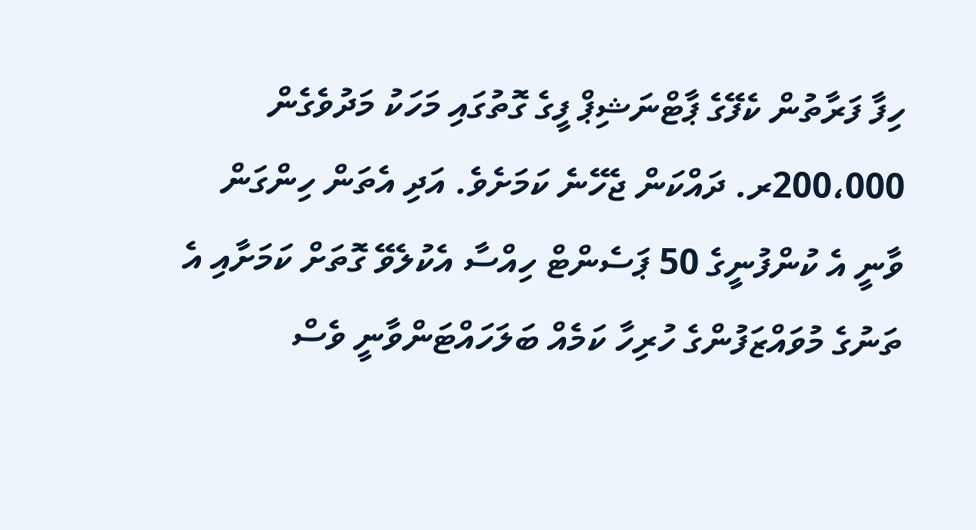ހިފާ ފަރާތުން ކެފޭގެ ޕާޓްނަޝިޕް ފީގެ ގޮތުގައި މަހަކު މަދުވެގެން 200،000ރ. ދައްކަން ޖެހޭނެ ކަމަށެވެ. އަދި އެތަން ހިންގަން ވާނީ އެ ކުންފުނީގެ 50 ޕަސެންޓް ހިއްސާ އެކުލެވޭ ގޮތަށް ކަމަށާއި އެ ތަނުގެ މުވައްޒަފުންގެ ހުރިހާ ކަމެއް ބަލަހައްޓަންވާނީ ވެސް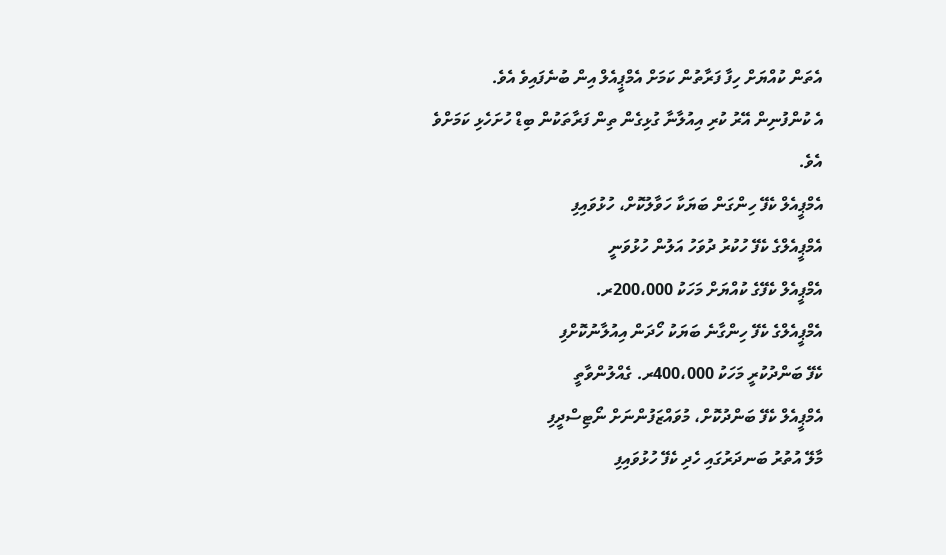އެތަން ކުއްޔަށް ހިފާ ފަރާތުން ކަމަށް އެމްޕީއެލް އިން ބުނެފައިވެ އެވެ.
އެ ކުންފުނިން އޭރު ކުރި އިއުލާނާ ގުޅިގެން ތިން ފަރާތަކުން ބިޑް ހުށަހެޅި ކަމަށްވެ އެވެ.
އެމްޕީއެލް ކެފޭ ހިންގަން ބަޔަކާ ހަވާލުކޮށް، ހުޅުވައިފި
އެމްޕީއެލްގެ ކެފޭ ހުކުރު ދުވަހު އަލުން ހުޅުވަނީ
އެމްޕީއެލް ކެފޭގެ ކުއްޔަށް މަހަކު 200،000ރ.
އެމްޕީއެލްގެ ކެފޭ ހިންގާނެ ބަޔަކު ހޯދަން އިއުލާނުކޮށްފި
ކެފޭ ބަންދުކުރީ މަހަކު 400،000ރ. ގެއްލުންވާތީ
އެމްޕީއެލް ކެފޭ ބަންދުކޮށް، މުވައްޒަފުންނަށް ނޯޓިސްދީފި
މާލޭ އުތުރު ބަނދަރުގައި ހެދި ކެފޭ ހުޅުވައިފި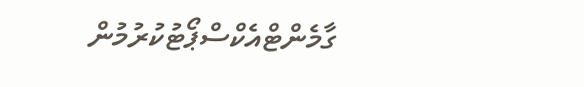ގާމެންޓްއެކްސްޕޯޓުކުރުމުން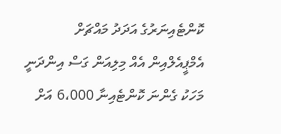ކޮންޓެއިނަރުގެ އަދަދު މައްޗަށް
އެމްޕީއެލްއިން އެއް މިލިއަން ގަސް އިންދަނީ
މަހަކު ގެންނަ ކޮންޓެއިނާ 6،000 އަށް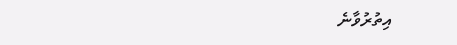އިތުރުވާނެ